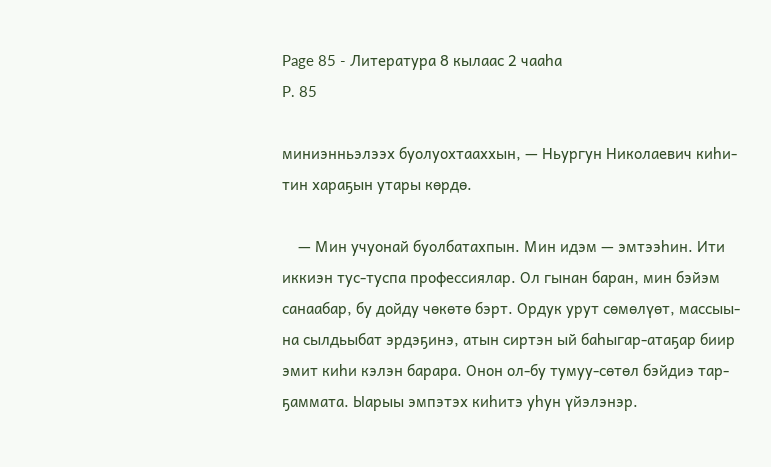Page 85 - Литература 8 кылаас 2 чааhа
P. 85

миниэнньэлээх буолуохтааххын, — Ньургун Николаевич киһи-
тин хараҕын утары көрдө.

    — Мин учуонай буолбатахпын. Мин идэм — эмтээһин. Ити
иккиэн тус-туспа профессиялар. Ол гынан баран, мин бэйэм
санаабар, бу дойду чөкөтө бэрт. Ордук урут сөмөлүөт, массыы-
на сылдьыбат эрдэҕинэ, атын сиртэн ый баһыгар-атаҕар биир
эмит киһи кэлэн барара. Онон ол-бу тумуу-сөтөл бэйдиэ тар-
ҕаммата. Ыарыы эмпэтэх киһитэ уһун үйэлэнэр.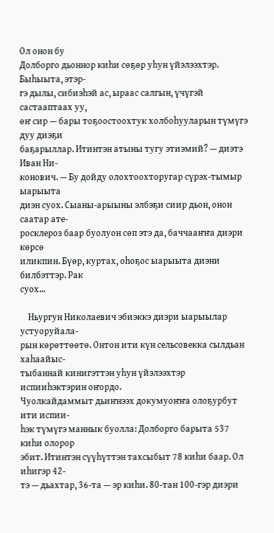Ол онон бу
Долборго дьоннор киһи сөҕөр уһун үйэлээхтэр. Быһыыта, этэр-
гэ дылы, сибиэһэй ас, ыраас салгын, үчүгэй састааптаах уу,
өҥ сир — бары тоҕоостоохтук холбоһууларын түмүгэ дуу диэҕи
баҕарыллар. Итинтэн атыны тугу этиэмий? — диэтэ Иван Ни-
конович. — Бу дойду олохтоохторугар сүрэх-тымыр ыарыыта
диэн суох. Сыаны-арыыны элбэҕи сиир дьон, онон саатар ате-
росклероз баар буолуон сөп этэ да, баччааҥҥа диэри көрсө
иликпин. Бүөр, куртах, оһоҕос ыарыыта диэни билбэттэр. Рак
суох...

    Ньургун Николаевич эбиэккэ диэри ыарыылар устуоруйала-
рын көрөттөөтө. Онтон ити күн сельсовекка сылдьан хаһаайыс-
тыбаннай кинигэттэн уһун үйэлээхтэр испииһэктэрин оҥордо.
Чуолкайдаммыт дьиҥнээх докумуоҥҥа олоҕурбут ити испии-
һэк түмүгэ маннык буолла: Долборго барыта 537 киһи олорор
эбит. Итинтэн сүүһүттэн тахсыбыт 78 киһи баар. Ол иһигэр 42-
тэ — дьахтар, 36-та — эр киһи. 80-тан 100-гэр диэри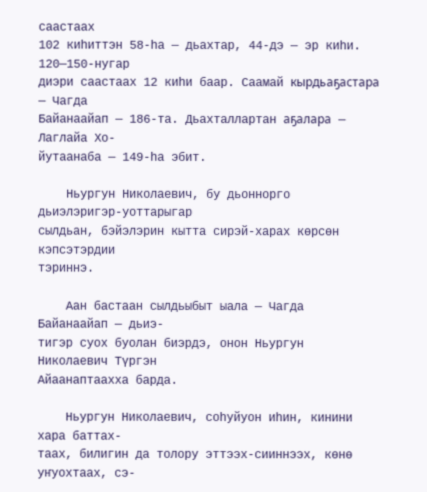саастаах
102 киһиттэн 58-һа — дьахтар, 44-дэ — эр киһи. 120—150-нугар
диэри саастаах 12 киһи баар. Саамай кырдьаҕастара — Чагда
Байанаайап — 186-та. Дьахталлартан аҕалара — Лаглайа Хо-
йутаанаба — 149-һа эбит.

    Ньургун Николаевич, бу дьоннорго дьиэлэригэр-уоттарыгар
сылдьан, бэйэлэрин кытта сирэй-харах көрсөн кэпсэтэрдии
тэриннэ.

    Аан бастаан сылдьыбыт ыала — Чагда Байанаайап — дьиэ-
тигэр суох буолан биэрдэ, онон Ньургун Николаевич Түргэн
Айаанаптаахха барда.

    Ньургун Николаевич, соһуйуон иһин, кинини хара баттах-
таах, билигин да толору эттээх-сииннээх, көнө уҥуохтаах, сэ-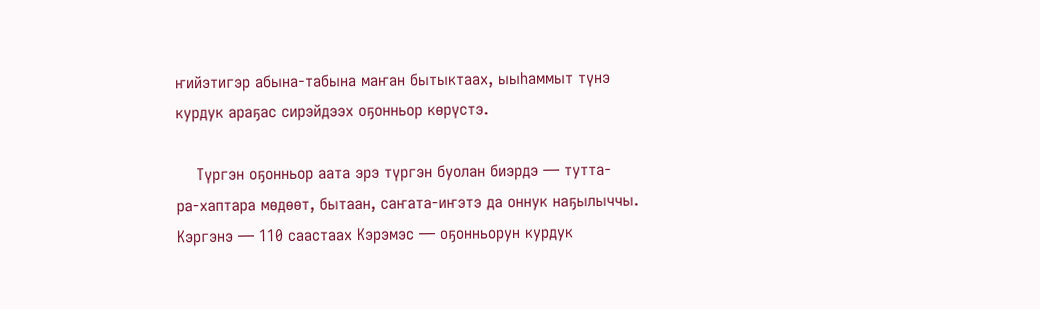ҥийэтигэр абына-табына маҥан бытыктаах, ыыһаммыт түнэ
курдук араҕас сирэйдээх оҕонньор көрүстэ.

    Түргэн оҕонньор аата эрэ түргэн буолан биэрдэ — тутта-
ра-хаптара мөдөөт, бытаан, саҥата-иҥэтэ да оннук наҕылыччы.
Кэргэнэ — 110 саастаах Кэрэмэс — оҕонньорун курдук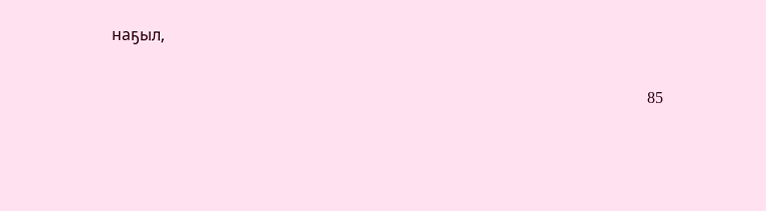наҕыл,

                                                                                                                                      85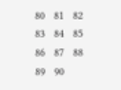80   81   82   83   84   85   86   87   88   89   90